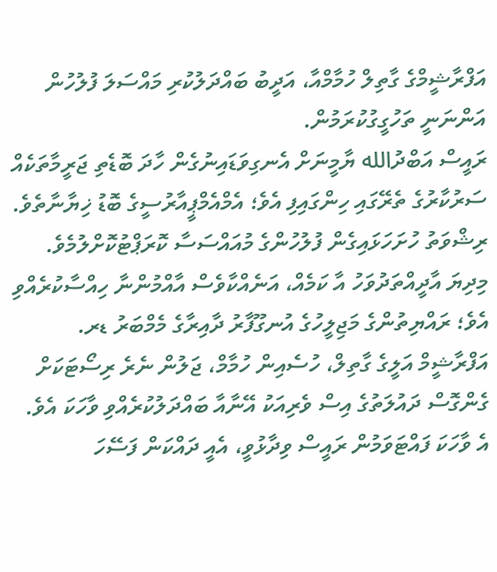އަފްރާޝީމްގެ ގާތިލް ހުމާމްއާ، އަދީބު ބައްދަލުކުރި މައްސަލަ ފުލުހުން އަންނަނީ ތަހުގީގުކުރަމުން.
ރައީސް އަބްދުالله ޔާމީނަށް އެނގިވަޑައިނުގެން ހާދަ ބޮޑެތި ޖަރީމާތަކެއް ސަރުކާރުގެ ތެރޭގައި ހިންގައިފި އެވެ؛ އެމްއެމްޕީއާރުސީގެ ބޮޑު ޚިޔާނާތެވެ. ރިޝްވަތު ހުށަހަޅައިގެން ފުލުހުންގެ މުއައްސަސާ ކޮރަޕްޓުކޮށްލުމެވެ. މިދިޔަ އާދީއްތަދުވަހު އާ ކަމެއް، އަނެއްކާވެސް އާއްމުންނާ ހިއްސާކުރެއްވި އެވެ؛ ރައްޔިތުންގެ މަޖިލީހުގެ އުނގޫފާރު ދާއިރާގެ މެމްބަރު ޑރ. އަފްރާޝީމް އަލީގެ ގާތިލް، ހުސެއިން ހުމާމް، ޖަލުން ނެރެ ރިސޯޓަކަށް ގެންގޮސް ދައުލަތުގެ އިސް ވެރިއަކު އޭނާއާ ބައްދަލުކުރެއްވި ވާހަކަ އެވެ.
އެ ވާހަކަ ފައްޓަވަމުން ރައީސް ވިދާޅުވީ، އެއީ ދައްކަން ފަސޭހަ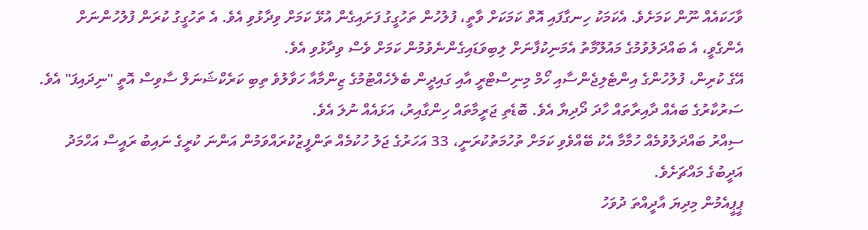ވާހަކައެއް ނޫން ކަމަށެވެ. އެކަމަކު ހިނގާފައި އޮތް ކަމަކަށް ވާތީ، ފުލުހުން ތަހުގީގު ފަށައިގެން އުޅޭ ކަމަށް ވިދާޅުވި އެވެ. އެ ތަހުގީގު ކުރަން ފުލުހުންނަށް އެންގެވީ، އެ ބައްދަލުވުމުގެ މައުލޫމާތު އެމަނިކުފާނަށް ލިބިވަޑައިގެންނެވުމުން ކަމަށް ވެސް ވިދާޅުވި އެވެ.
އޭގެ ކުރިން، ފުލުހުންގެ އިންޓެލިޖެންސާއި ހޯމް މިނިސްޓްރީ އާއި ގައިދީން ބެލެހެއްޓުމުގެ ޒިންމާއާ ހަވާލުވެ ތިބި ކަރެކްޝަނަލް ސާވިސް އޮތީ "ނިދައިފަ" އެވެ. ސަރުކާރުގެ ބައެއް ދާއިރާތައް ހާދަ ދޯދިޔާ އެވެ. ބޮޑެތި ޖަރީމާތައް ހިންގާއިރު، އަޅައެއް ނުލަ އެވެ.
ސިއްރު ބައްދަލުވުމެއް ހުމާމާ އެކު ބޭއްވެވި ކަމަށް ތުހުމަތުކުރަނީ، 33 އަހަރުގެ ޖަލު ހުކުމެއް ތަންފީޒުކުރައްވަމުން އަންނަ ކުރީގެ ނައިބު ރައީސް އަހްމަދު އަދީބުގެ މައްޗަށެވެ.
ޕީޕީއެމުން މިދިޔަ އާދީއްތަ ދުވަހު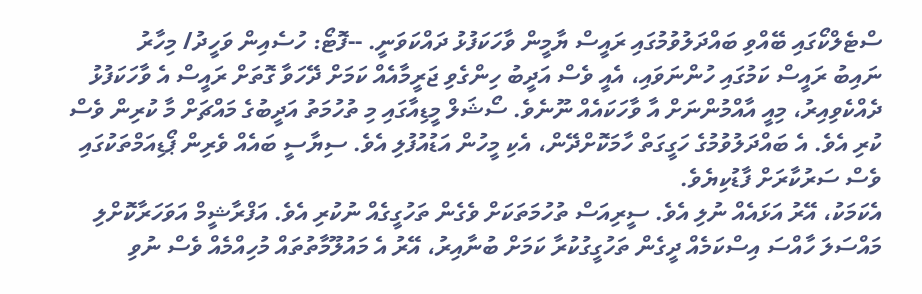ސްޓެލްކޯގައި ބޭއްވި ބައްދަލުވުމުގައި ރައީސް ޔާމީން ވާހަކަފުޅު ދައްކަވަނީ. --ފޮޓޯ: ހުސެއިން ވަހީދު/ މިހާރު
ނައިބު ރައީސް ކަމުގައި ހުންނަވައި، އެއީ ވެސް އަދީބު ހިންގެވި ޖަރީމާއެއް ކަމަށް ދޭހަވާ ގޮތަށް ރައީސް އެ ވާހަކަފުޅު ދެއްކެވިއިރު، މިއީ އާއްމުންނަށް އާ ވާހަކައެއް ނޫނެވެ. ސޯޝަލް މީޑިއާގައި މި ތުހުމަތު އަދީބުގެ މައްޗަށް މާ ކުރިން ވެސް ކުރި އެވެ. އެ ބައްދަލުވުމުގެ ހަގީގަތް ހާމަކޮށްދޭން، އެކި މީހުން އަޑުއުފުލި އެވެ. ސިޔާސީ ބައެއް ވެރިން ޕޯޑިއަމްތަކުގައި ވެސް ސަރުކާރަށް ފާޑުކިޔެވެ.
އެކަމަކު، އޭރު އަޅައެއް ނުލި އެވެ. ސީރިއަސް ތުހުމަތަކަށް ވެގެން ތަހުގީގެއް ނުކުރި އެވެ. އަފްރާޝީމް އަވަހަރާކޮށްލި މައްސަލަ ހާއްސަ އިސްކަމެއް ދީގެން ތަހުގީގުކުރާ ކަމަށް ބުނާއިރު، އޭރު އެ މައުލޫމާތުތައް މުހިއްމެއް ވެސް ނުވި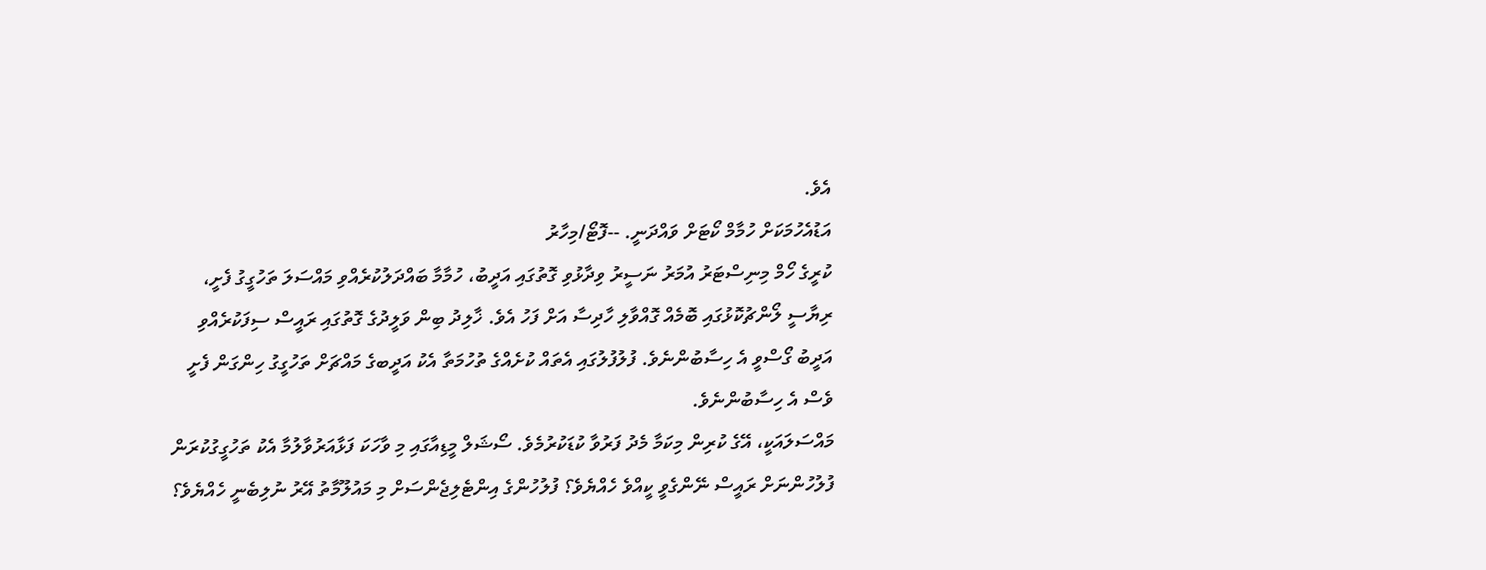އެވެ.
އަޑުއެހުމަކަށް ހުމާމް ކޯޓަށް ވައްދަނީ. --ފޮޓޯ/މިހާރު
ކުރީގެ ހޯމް މިނިސްޓަރު އުމަރު ނަސީރު ވިދާޅުވި ގޮތުގައި އަދީބު، ހުމާމާ ބައްދަލުކުރެއްވި މައްސަލަ ތަހުގީގު ފެށީ، ރިޔާސީ ލޯންޗުކޮޅުގައި ބޮމެއް ގޮއްވާލި ހާދިސާ އަށް ފަހު އެވެ. ޚާލިދު ބިން ވަލީދުގެ ގޮތުގައި ރައީސް ސިފަކުރެއްވި އަދީބު ގޯސްވީ އެ ހިސާބުންނެވެ. ފުލުފުލުގައި އެތައް ކުށެއްގެ ތުހުމަތާ އެކު އަދީބގެ މައްޗަށް ތަހުގީގު ހިންގަން ފެށީ ވެސް އެ ހިސާބުންނެވެ.
މައްސަލައަކީ، އޭގެ ކުރިން މިކަމާ މެދު ފަރުވާ ކުޑަކުރުމެވެ. ސޯޝަލް މީޑިއާގައި މި ވާހަކަ ފަޅާއަރުވާލުމާ އެކު ތަހުގީގުކުރަން ފުލުހުންނަށް ރައީސް ނޭންގެވީ ކީއްވެ ހެއްޔެވެ؟ ފުލުހުންގެ އިންޓެލިޖެންސަށް މި މައުލޫމާތު އޭރު ނުލިބެނީ ހެއްޔެވެ؟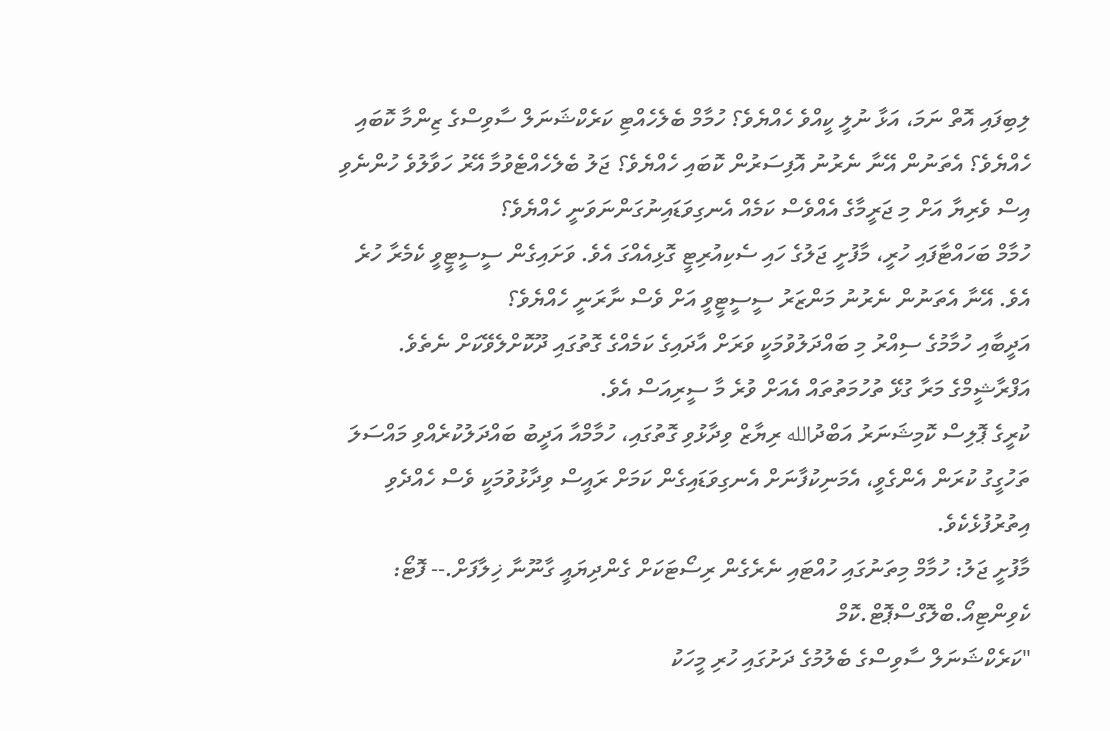ލިބިފައި އޮތް ނަމަ، އަޅާ ނުލީ ކީއްވެ ހެއްޔެވެ؟ ހުމާމް ބެލެހެއްޓި ކަރެކްޝަނަލް ސާވިސްގެ ޒިންމާ ކޮބައި ހެއްޔެވެ؟ އެތަނުން އޭނާ ނެރުނު އޮފިސަރުން ކޮބައި ހެއްޔެވެ؟ ޖަލު ބެލެހެއްޓެވުމާ އޭރު ހަވާލުވެ ހުންނެވި އިސް ވެރިޔާ އަށް މި ޖަރީމާގެ އެއްވެސް ކަމެއް އެނގިވަޑައިނުގަންނަވަނީ ހެއްޔެވެ؟
ހުމާމް ބަހައްޓާފައި ހުރީ، މާފުށީ ޖަލުގެ ހައި ސެކިއުރިޓީ ގޮޅިއެއްގަ އެވެ. ވަށައިގެން ސީސީޓީވީ ކެމެރާ ހުރެ އެވެ. އޭނާ އެތަނުން ނެރުނު މަންޒަރު ސީސީޓީވީ އަށް ވެސް ނާރަނީ ހެއްޔެވެ؟
އަދީބާއި ހުމާމުގެ ސިއްރު މި ބައްދަލުވުމަކީ ވަރަށް އާދައިގެ ކަމެއްގެ ގޮތުގައި ދޫކޮށްލެވޭކަށް ނެތެވެ. އަފްރާޝީމްގެ މަރާ ގުޅޭ ތުހުމަތުތައް އެއަށް ވުރެ މާ ސީރިއަސް އެވެ.
ކުރީގެ ޕޮލިސް ކޮމިޝަނަރު އަބްދުالله ރިޔާޒް ވިދާޅުވި ގޮތުގައި، ހުމާމްއާ އަދީބު ބައްދަލުކުރެއްވި މައްސަލަ ތަހުގީގު ކުރަން އެންގެވީ، އެމަނިކުފާނަށް އެނގިވަޑައިގެން ކަމަށް ރައީސް ވިދާޅުވުމަކީ ވެސް ހެއްދެވި އިތުރުފުޅެކެވެ.
މާފުށީ ޖަލު: ހުމާމް މިތަނުގައި ހުއްޓައި ނެރެގެން ރިސޯޓަކަށް ގެންދިޔައީ ގާނޫނާ ޚިލާފަށް.-- ފޮޓޯ: ކެވިންޓިއޯ.ބްލޮގްސްޕޮޓް.ކޮމް
"ކަރެކްޝަނަލް ސާވިސްގެ ބެލުމުގެ ދަށުގައި ހުރި މީހަކު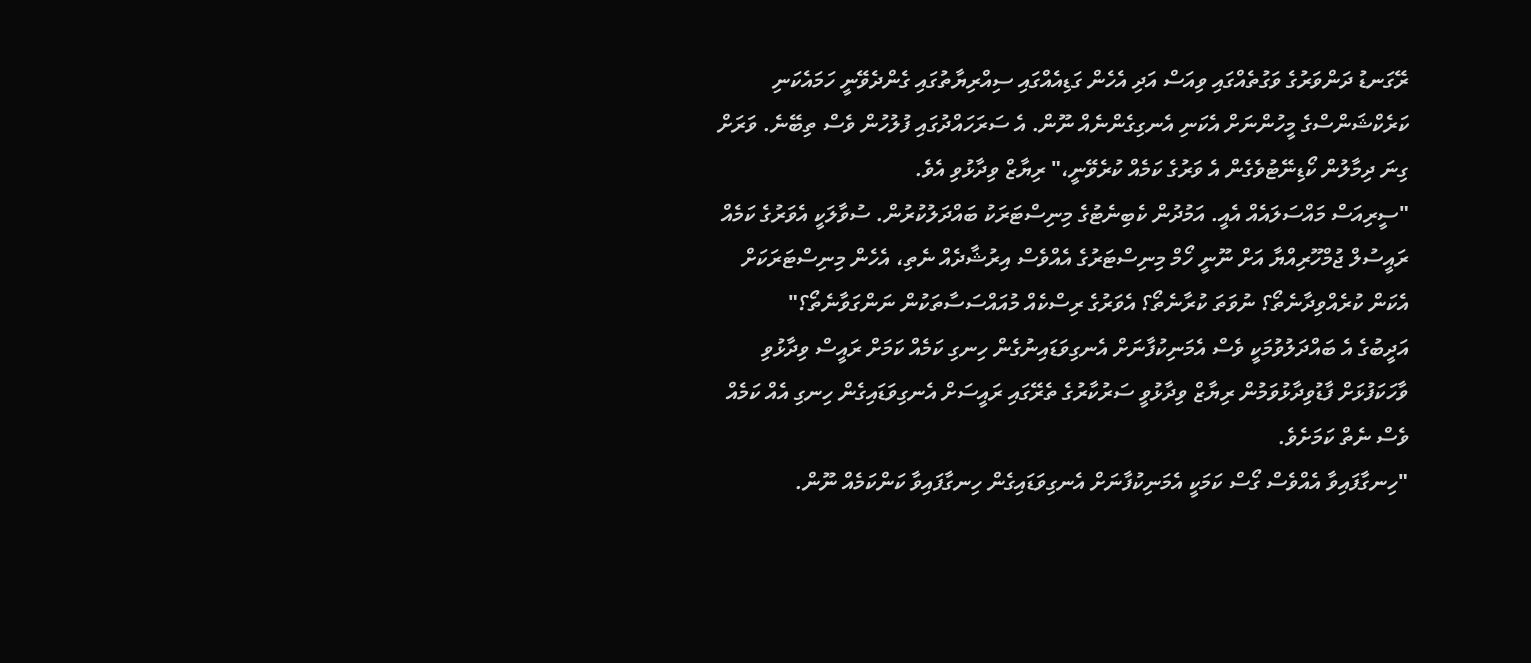ރޭގަނޑު ދަންވަރުގެ ވަގުތެއްގައި ވިއަސް އަދި އެހެން ގަޑިއެއްގައި ސިއްރިޔާތުގައި ގެންދެވޭނީ ހަމައެކަނި ކަރެކްޝަންސްގެ މީހުންނަށް އެކަނި އެނގިގެންނެއް ނޫން. އެ ސަރަހައްދުގައި ފުލުހުން ވެސް ތިބޭނެ. ވަރަށް ގިނަ ދިމާލުން ކޯޑިނޭޓުވެގެން އެ ވަރުގެ ކަމެއް ކުރެވޭނީ،" ރިޔާޒް ވިދާޅުވި އެވެ.
"ސީރިއަސް މައްސަލައެއް އެއީ. އަމުދުން ކެބިނެޓުގެ މިނިސްޓަރަކު ބައްދަލުކުރުން. ސުވާލަކީ އެވަރުގެ ކަމެއް ރައީސުލް ޖުމްހޫރިއްޔާ އަށް ނޫނީ ހޯމް މިނިސްޓަރުގެ އެއްވެސް އިރުޝާދެއް ނެތި، އެހެން މިނިސްޓަރަކަށް އެކަން ކުރެއްވިދާނެތޯ؟ ނުވަތަ ކުރާނެތޯ؟ އެވަރުގެ ރިސްކެއް މުއައްސަސާތަކުން ނަންގަވާނެތޯ؟"
އަދީބުގެ އެ ބައްދަލުވުމަކީ ވެސް އެމަނިކުފާނަށް އެނގިވަޑައިނުގެން ހިނގި ކަމެއް ކަމަށް ރައީސް ވިދާޅުވި ވާހަކަފުޅަށް ފާޑުވިދާޅުވަމުން ރިޔާޒް ވިދާޅުވީ ސަރުކާރުގެ ތެރޭގައި ރައީސަށް އެނގިވަޑައިގެން ހިނގި އެއް ކަމެއް ވެސް ނެތް ކަމަށެވެ.
"ހިނގާފައިވާ އެއްވެސް ގޯސް ކަމަކީ އެމަނިކުފާނަށް އެނގިވަޑައިގެން ހިނގާފައިވާ ކަންކަމެއް ނޫން.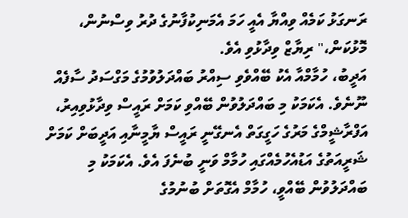ރަނގަޅު ކަމެއް ވިއްޔާ އެއީ ހަމަ އެމަނިކުފާނުގެ ދުރު ވިސްނުން، މޮޅުކަން،" ރިޔާޒް ވިދާޅުވި އެވެ.
އަދީބު، ހުމާމްއާ އެކު ބޭއްވެވި ސިއްރު ބައްދަލުވުމުގެ މަގްސަދު ސާފެއް ނޫނެވެ. އެކަމަކު މި ބައްދަލުވުން ބޭއްވި ކަމަށް ރައީސް ވިދާޅުވިއިރު، އަފްރާޝީމްގެ މަރުގެ ހަގީގަތް އެނގޭނީ ރައީސް ޔާމީނާއި އަދީބަށް ކަމަށް ޝަރީއަތުގެ އަޑުއެހުމެއްގައި ހުމާމް ވަނީ ބުނެފަ އެވެ. އެކަމަކު މި ބައްދަލުވުން ބޭއްވީ، ހުމާމް އެގޮތަށް ބުނުމުގެ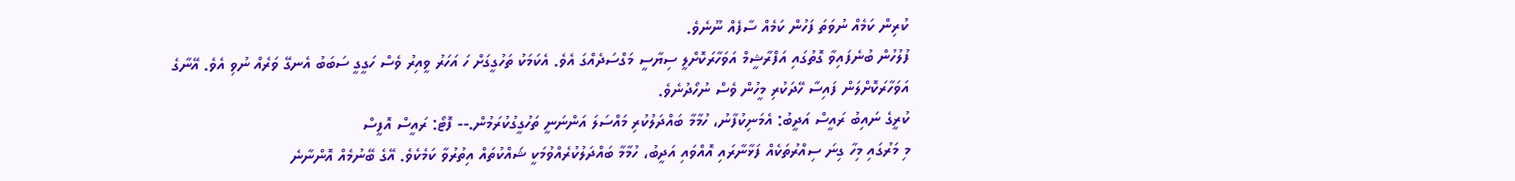ކުރިން ކަމެއް ނުވަތަ ފަހުން ކަމެއް ސާފެއް ނޫނެވެ.
ފުލުހުން ބުނެފައިވާ ގޮތުގައި އަފްރާޝީމް އަވަހާރަކޮށްލީ ސިޔާސީ މަގްސަދެއްގަ އެވެ. އެކަމަކު ތަހުގީގަށް ހަ އަހަރު ވީއިރު ވެސް ހަގީގީ ސަބަބު އެނގޭ ވަރެއް ނުވި އެވެ. އޭނާގެ އަވަހާރަކޮށްލަން ފައިސާ ހޭދަކުރި މީހުން ވެސް ނުހޯދުނެވެ.
ކުރީގެ ނައިބު ރައީސް އަދީބު: އެމަނިކުފާނު، ހުމާމާ ބައްދަލުކުރި މައްސަލަ އަންނަނީ ތަހުގީގުކުރަމުން.-- ފޮޓޯ: ރައީސް އޮފީސް
މި މަރުގައި މިހާ ގިނަ ސިއްރުތަކެއް ފަޅާނާރައި އޮއްވައި އަދީބު، ހުމާމާ ބައްދަލުކުރެއްވުމަކީ ޝައްކުތައް އިތުރުވާ ކަމެކެވެ. އޭގެ ބޭނުމެއް އޮންނާނެ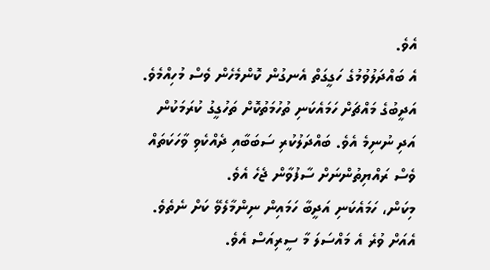އެވެ.
އެ ބައްދަލުވުމުގެ ހަގީގަތް އެނގުން ކޮންމެހެން ވެސް މުހިއްމެވެ. އަދީބުގެ މައްޗަށް ހަމައެކަނި ތުހުމަތުކޮށް ތަހުގީގު ކުރަމަކުން އަދި ނުނިމެ އެވެ. ބައްދަލުކުރި ސަބަބާއި ދެއްކެވި ވާހަކަތައް ވެސް ރައްޔިތުންނަށް ސާފުވާން ޖެހެ އެވެ.
މިކަން، ހަމައެކަނި އަދީބާ ހަމައިން ނިންމާލެވޭ ކަށް ނެތެވެ. އެއަށް ވުރެ އެ މައްސަލަ މާ ސީރިއަސް އެވެ.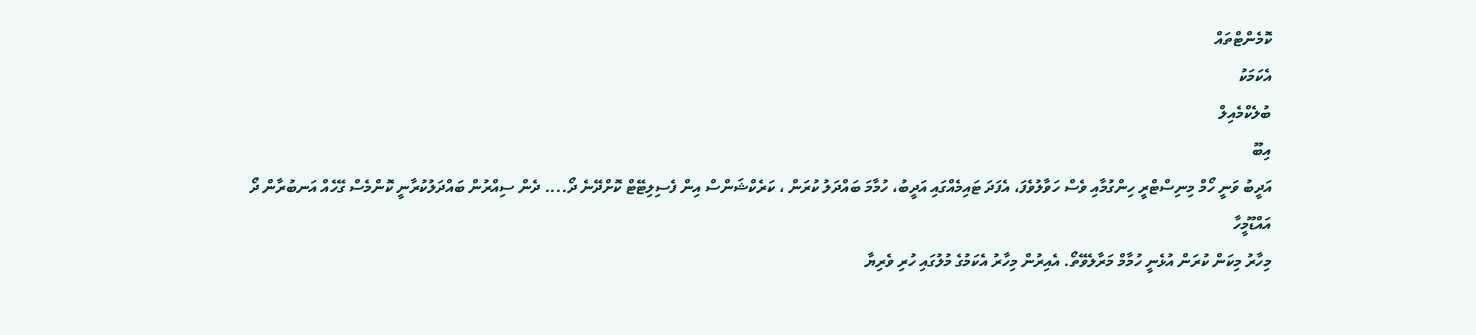ކޮމެންޓްތައް
އެކަމަކު
ބުލެކްމެއިލް
އިބޫ
އަދީބު ވަނީ ހޯމް މިނިސްޓްރީ ހިންގުމާއި ވެސް ހަވާލުވެފަ، އެފަދަ ޓައިމެއްގައި އަދީބު، ހުމާމަ ބައްދަލު ކުރަން ، ކަރެކްޝަންސް އިން ފެސިލިޓޭޓް ކޮށްދޭނެ ދޯ.... ދެން ސިއްރުން ބައްދަލުކުރާނީ ކޮންމެސް ގޭހެއް އަނބުރާން ދޯ
އައްޑޫމީހާ
މިހާރު މިކަން ކުރަން އުޅެނީ ހުމާމް މަރާލެވޭތޯ. އެއިރުން މިހާރު އެކަމުގެ މުލުގައި ހުރި ވެރިޔާ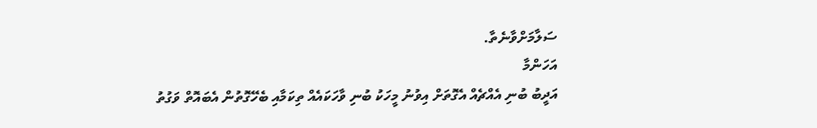ސަލާމަށްވާނެތާ.
އަހަންމާ
އަދީބު ބުނި އެއްޗެއް އެގޮތަށް އިވުނު މީހަކު ބުނި ވާހަކައެއް ތިކަމާއި ބެހޭގޮތުން އެބައޮތް ވަގުތު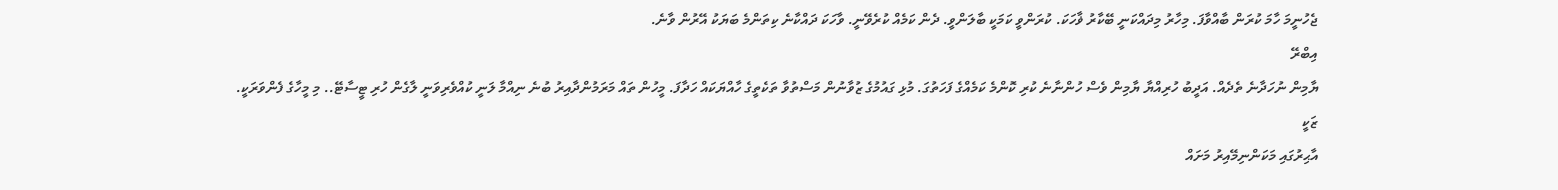ޖެހުނީމަ ހާމަ ކުރަން ބާއްވާފަ. މިހާރު މިދައްކަނީ ބޭކާރު ޥާހަކަ. ކުރަންވީ ކަމަކީ ބާލަންވީ. ދެން ކަމެއް ކުރެވޭނީ. ވާހަކަ ދައްކާނެ ކިތަންމެ ބަޔަކު އޭރުން ވާނެ.
އިބްރޭ
ޔާމިން ނުހަދާނެ ތެދެއް. އަދީބު ހުރިއްޔާ ޔާމިން ވެސް ހުންނާނެ ކުރި ކޮންމެ ކަމެއްގެ ފަހަތުގަ. މުޅި ގައުމުގެ ޒުވާނުން މަސްތުވާ ތަކެތީގެ ހާއްޔަކައް ހަދާފަ. މީހުން ތައް މަރަމުންދާއިރު ބުނެ ނިއްމާ ލަނީ ކުއްވެރިވަނީ ލާގެން ހުރި ޓީސާޓޭ.. މި މީހާގެ ފެންވަރަކީ.
ޒަކީ
އާޙިރުގައި މަކަންނިމޭއިރު މަށައް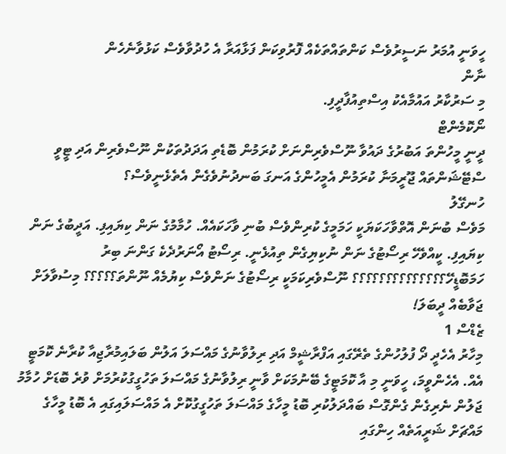ހީވަނީ އުމަރު ނަސީރުވެސް ކަންތައްތަކެއް ފޮރުވިކަން ފަޅާއަރާ އެ ހުދުވާވެސް ކަޅުވާނެހެން
ނާން
މި ސަރުކާރު އައުމާއެކު އިސްތިއުފާދީފި.
ނޯކޮމެންޓް
ދީނީ މީހުންތަ އަބުރުގެ ދައުވާ ނޫސްވެރިންނަށް ކުރަމުން ބޮޑެތި އަދަދުތަކުން ނޫސްވެރިން އަދި ޓީވީ ސްޓޭޝަންތައް ޖޫރީމަނާ ކުރަމުން އެމީހުންގެ އަނގަ ބަނދުނުވެގެން އެތެޅެނީވެސް؟
ހުނގޭލު
މަވެސް ބުނަން އޮތްވާހަކަޔަކީ ހަމަމީގެ ކުރިންވެސް ބުނި ވާހަކައެއް. ހުމާމުގެ ނަން ކިޔައިފި. އަދީބުގެ ނަން ކިޔައިފި. ކީއްވެހޭ ރިސޯޓުގެ ނަން ނުކިޔިގެން ތިއުޅެނީ. ރިސޯޓު އޯނަރުދެކެ ގަންނަ ބިރު ހަމަބޮޑީހޭ؟؟؟؟؟؟؟؟؟؟؟؟؟؟ ނޫސްވެރިކަމަކީ ރިސޯޓުގެ ނަންވެސް ކިޔުމެއް ނޫންތަ؟؟؟؟؟ މިސުވާލަށް ޖަވާބެއް ދީބަލަ!
ޒެޑްސް 1
މިހާރު އެހެދީ ދޯ ފުލުހުންގެ ތެރޭގައި އަފްރާޝީމް އަދި ރިލުވާނުގެ މައްސަލަ އަލުން ބަލައިމުރާޖިއާ ކުރާނެ ކޮމަޓީ އެއް. އެހެންވީމަ، ހީވަނީ މި އާ ކޮމަޓީގެ ބޭނުމަކަށް ވާނީ ރިލުވާނުގެ މައްސަލަ ތަހުގީގުކުރުމަށް ވުރެ ބޮޑަށް ހުމާމު ޖަލުން ނެރިގެން ގެންގޮސް ބައްދަލުކުރި ބޮޑު މީހާގެ މައްސަލަ ތަހުގީގުކޮށް އެ މައްސަލައިގައި އެ ބޮޑު މީހާގެ މައްޗަށް ޝަރީއަތެއް ހިންގައި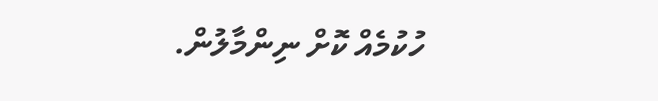ހުކުމެއް ކޮށް ނިންމާލުން.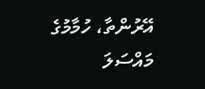އޭރުންތާ، ހުމާމުގެ މައްސަލަ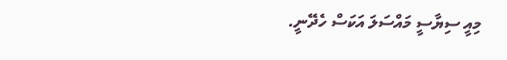މިއީ ސިޔާސީ މައްސަލަ އަކަސް ހެދޭނީ.